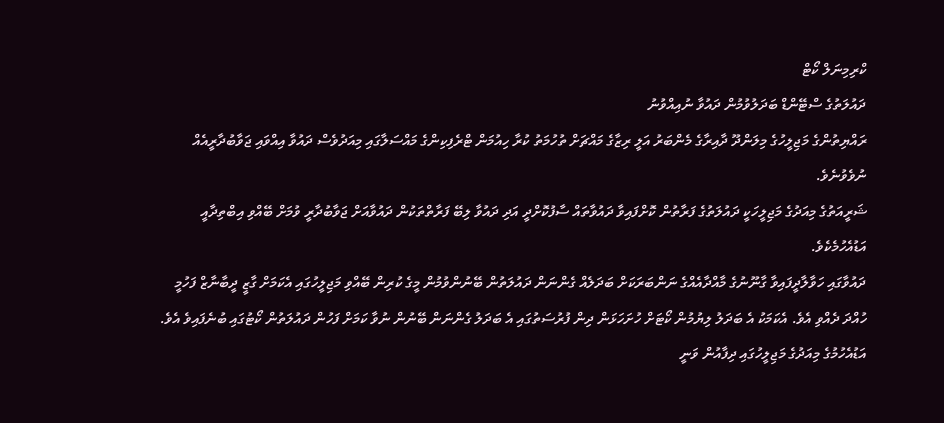ކްރިމިނަލް ކޯޓް
ދައުލަތުގެ ސްޓޭންޑް ބަދަލުވުމުން ދައުވާ ނުއިއްވުނު
ރައްޔިތުންގެ މަޖިލީހުގެ މިލަންދޫ ދާއިރާގެ މެންބަރު އަލީ ރިޒާގެ މައްޗަށް ތުހުމަތު ކުރާ ހިއުމަން ޓްރެފިކިންގެ މައްސަލާގައި މިއަދުވެސް ދައުވާ އިއްވައި ޖަވާބުދާރީއެއް ނުވެވުނެވެ.
ޝަރީއަތުގެ މިއަދުގެ މަޖިލީހަކީ ދައުލަތުގެ ފަރާތުން ކޮށްފައިވާ ދައުވާތައް ސާފުކޮށްދީ އަދި ދައުވާ ލިބޭ ފަރާތްތަކުން ދައުވާއަށް ޖަވާބުދާރީ ވުމަށް ބޭއްވި އިބްތިދާއީ އަޑުއެހުމެކެވެ.
ދައުވާގައި ހަވާލާދީފައިވާ ގާނޫނުގެ މާއްދާއެއްގެ ނަންބަރަކަށް ބަދަލެއް ގެންނަން ދައުލަތުން ބޭނުންވުމުން މީގެ ކުރިން ބޭއްވި މަޖިލީހުގައި އެކަމަށް ގާޒީ ދީބާނާޒް ފަހުމީ ހުއްދަ ދެއްވި އެވެ. އެކަމަކު އެ ބަދަލު ލިޔުމުން ކޯޓަށް ހުށަހަޅަން ދިން ފުރުސަތުގައި އެ ބަދަލު ގެންނަން ބޭނުން ނުވާ ކަމަށް ފަހުން ދައުލަތުން ކޯޓުގައި ބުނެފައިވެ އެވެ.
އަޑުއެހުމުގެ މިއަދުގެ މަޖިލީހުގައި ދިފާއުން ވަނީ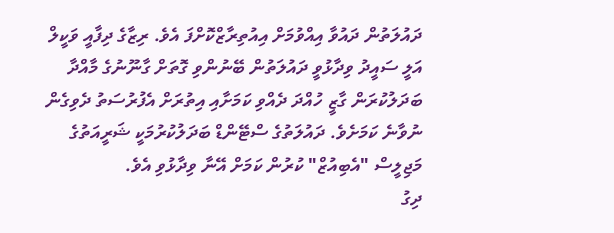ދައުލަތުން ދައުވާ އިއްވުމަށް އިއުތިރާޒްކޮށްފަ އެވެ. ރިޒާގެ ދިފާއީ ވަކީލް އަލީ ސައީދު ވިދާޅުވީ ދައުލަތުން ބޭނުންވި ގޮތަށް ގާނޫނުގެ މާއްދާ ބަދަލުކުރަން ގާޒީ ހުއްދަ ދެއްވި ކަމަށާއި އިތުރަށް އެފުރުސަތު ދެވިގެން ނުވާނެ ކަމަށެވެ. ދައުލަތުގެ ސްޓޭންޑް ބަދަލުކުރުމަކީ ޝަރީއަތުގެ މަޖިލީސް "އެބިއުޒް" ކުރުން ކަމަށް އޭނާ ވިދާޅުވި އެވެ.
ދިގު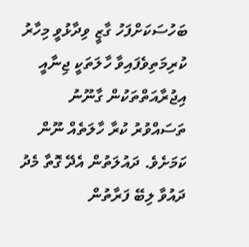ބަހުސަކަށްފަހު ގާޒީ ވިދާޅުވީ މިހާރު ކުރިމަތިވެފައިވާ ހާލަތަކީ ޖިނާއީ އިޖުރާއަތްތަކުން ގާނޫނު ތަސައްވުރު ކުރާ ހާލަތެއް ނޫން ކަމަށެވެ. ދައުލަތުން އެދޭ ގޮތާ މެދު ދައުވާ ލިބޭ ފަރާތުން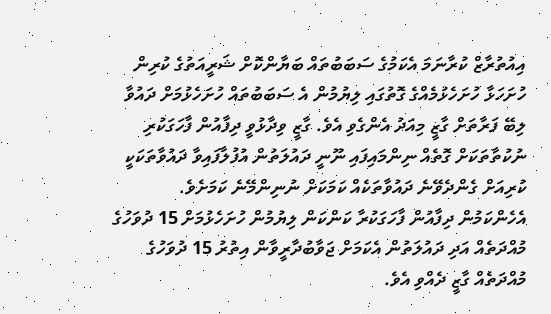އިއުތުރާޒް ކުރާނަމަ އެކަމުގެ ސަބަބުތައް ބަޔާންކޮށް ޝަރީއަތުގެ ކުރިން ހުށަހަޅާ ހުށަހެޅުމެއްގެ ގޮތުގައި ލިޔުމުން އެ ސަބަބުތައް ހުށަހެޅުމަށް ދައުވާ ލިބޭ ފަރާތަށް ގާޒީ މިއަދު އެންގެވި އެވެ. ގާޒީ ވިދާޅުވީ ދިފާއުން ފާހަގަކުރި ނުކުތާތަކަށް ގޮތެއް ނިންމައިފައި ނޫނީ ދައުލަތުން އުފުލާފައިވާ ދައުވާތަކަކީ ކުރިއަށް ގެންދެވޭނެ ދައުވާތަކެއް ކަމަކަށް ނުނިންމޭނެ ކަމަށެވެ.
އެހެންކަމުން ދިފާއުން ފާހަގަކުރާ ކަންކަން ލިޔުމުން ހުށަހެޅުމަށް 15 ދުވަހުގެ މުއްދަތެއް އަދި ދައުލަތުން އެކަމަށް ޖަވާބުދާރީވާން އިތުރު 15 ދުވަހުގެ މުއްދަތެއް ގާޒީ ދެއްވި އެވެ.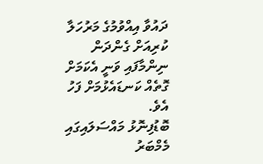ދައުވާ އިއްވުމުގެ މަރުހަލާ ކުރިއަށް ގެންދަން ނިންމާފައި ވަނީ އެކަމަށް ގޮތެއް ކަނޑައެޅުމަށް ފަހު އެވެ.
ބޮޑުފިނޮޅު މައްސަލައިގައި މެމްބަރު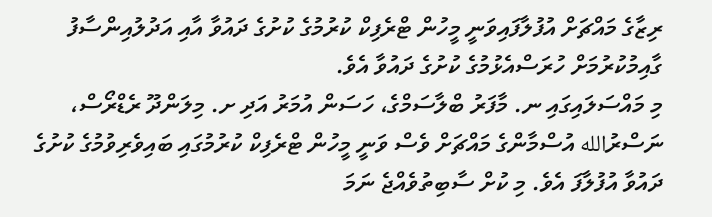ރިޒާގެ މައްޗަށް އުފުލާފައިވަނީ މީހުން ޓްރެފިކް ކުރުމުގެ ކުށުގެ ދައުވާ އާއި އަދުލުއިންސާފު ގާއިމުކުރުމަށް ހުރަސްއެޅުމުގެ ކުށުގެ ދައުވާ އެވެ.
މި މައްސަލައިގައި ނ. މާފަރު ބްލާސަމްގެ، ހަސަން އުމަރު އަދި ށ. މިލަންދޫ ރެޑްރޯސް، ނަސްރުالله އުސްމާންގެ މައްޗަށް ވެސް ވަނީ މީހުން ޓްރެފިކް ކުރުމުގައި ބައިވެރިވުމުގެ ކުށުގެ ދައުވާ އުފުލާފަ އެވެ. މި ކުށް ސާބިތުވެއްޖެ ނަމަ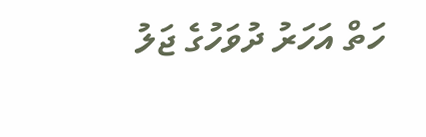ހަތް އަހަރު ދުވަހުގެ ޖަލު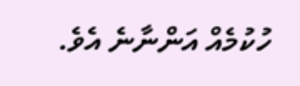ހުކުމެއް އަންނާނެ އެވެ.